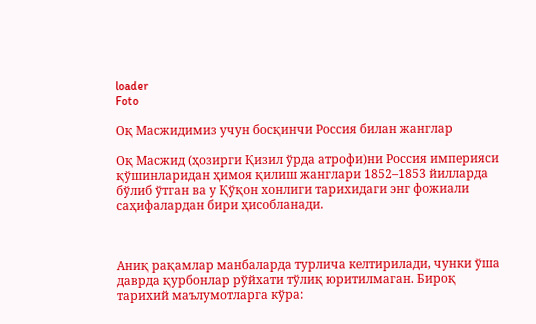loader
Foto

Оқ Масжидимиз учун босқинчи Россия билан жанглар

Оқ Масжид (ҳозирги Қизил ўрда атрофи)ни Россия империяси қўшинларидан ҳимоя қилиш жанглари 1852–1853 йилларда бўлиб ўтган ва у Қўқон хонлиги тарихидаги энг фожиали саҳифалардан бири ҳисобланади.



Аниқ рақамлар манбаларда турлича келтирилади, чунки ўша даврда қурбонлар рўйхати тўлиқ юритилмаган. Бироқ тарихий маълумотларга кўра: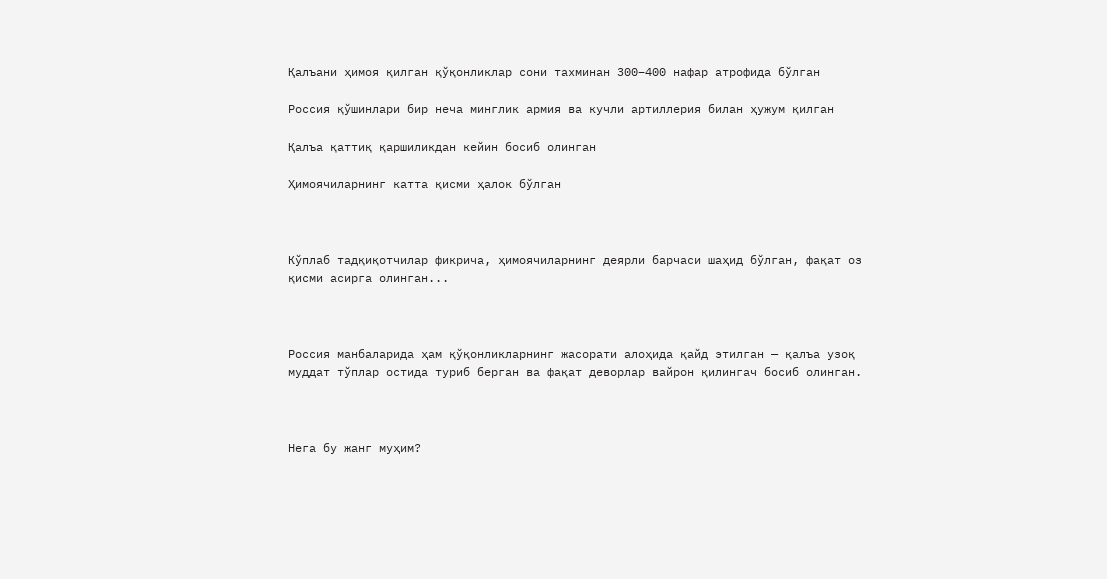Қалъани ҳимоя қилган қўқонликлар сони тахминан 300–400 нафар атрофида бўлган

Россия қўшинлари бир неча минглик армия ва кучли артиллерия билан ҳужум қилган

Қалъа қаттиқ қаршиликдан кейин босиб олинган

Ҳимоячиларнинг катта қисми ҳалок бўлган



Кўплаб тадқиқотчилар фикрича, ҳимоячиларнинг деярли барчаси шаҳид бўлган, фақат оз қисми асирга олинган...



Россия манбаларида ҳам қўқонликларнинг жасорати алоҳида қайд этилган — қалъа узоқ муддат тўплар остида туриб берган ва фақат деворлар вайрон қилингач босиб олинган.



Нега бу жанг муҳим?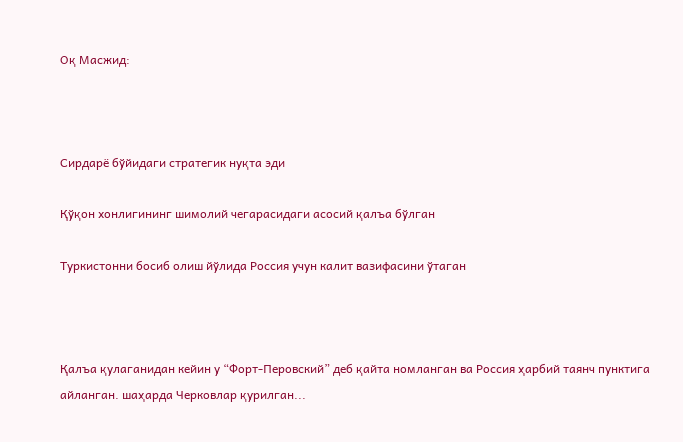Оқ Масжид:



Сирдарё бўйидаги стратегик нуқта эди

Қўқон хонлигининг шимолий чегарасидаги асосий қалъа бўлган

Туркистонни босиб олиш йўлида Россия учун калит вазифасини ўтаган



Қалъа қулаганидан кейин у “Форт-Перовский” деб қайта номланган ва Россия ҳарбий таянч пунктига айланган. шаҳарда Черковлар қурилган...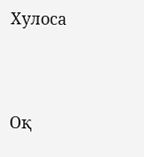Хулоса



Оқ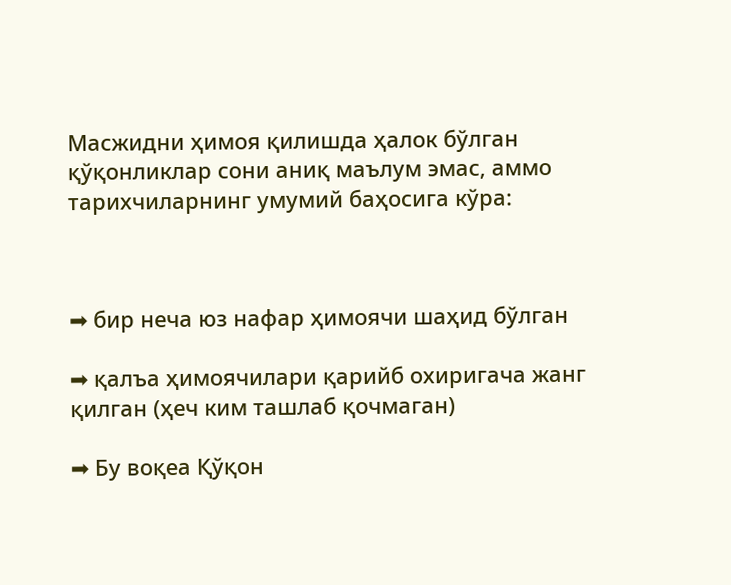Масжидни ҳимоя қилишда ҳалок бўлган қўқонликлар сони аниқ маълум эмас, аммо тарихчиларнинг умумий баҳосига кўра:



➡ бир неча юз нафар ҳимоячи шаҳид бўлган

➡ қалъа ҳимоячилари қарийб охиригача жанг қилган (ҳеч ким ташлаб қочмаган)

➡ Бу воқеа Қўқон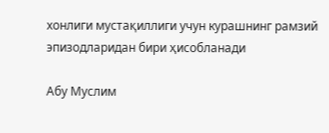хонлиги мустақиллиги учун курашнинг рамзий эпизодларидан бири ҳисобланади

Абу Муслим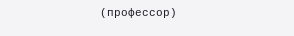(профессор)